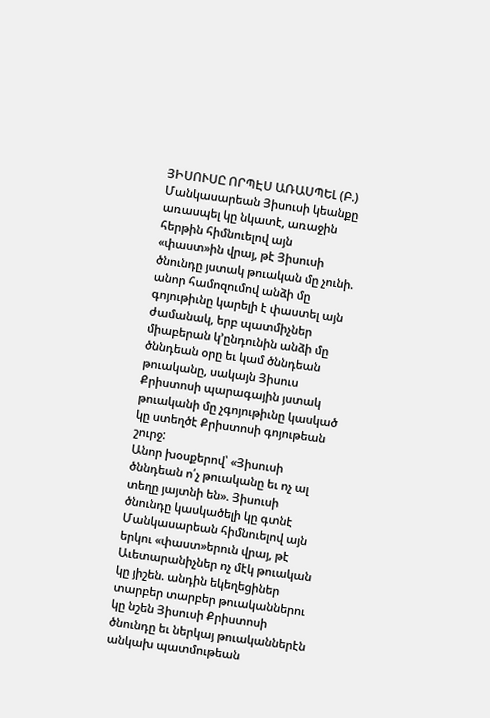ՅԻՍՈՒՍԸ ՈՐՊԷՍ ԱՌԱՍՊԵԼ (Բ.)
Մանկասարեան Յիսուսի կեանքը առասպել կը նկատէ, առաջին հերթին հիմնուելով այն «փաստ»ին վրայ, թէ Յիսուսի ծնունդը յստակ թուական մը չունի. անոր համոզումով անձի մը գոյութիւնը կարելի է փաստել այն ժամանակ, երբ պատմիչներ միաբերան կ՚ընդունին անձի մը ծննդեան օրը եւ կամ ծննդեան թուականը, սակայն Յիսուս Քրիստոսի պարագային յստակ թուականի մը չգոյութիւնը կասկած կը ստեղծէ Քրիստոսի գոյութեան շուրջ:
Անոր խօսքերով՝ «Յիսուսի ծննդեան ո՛չ թուականը եւ ոչ ալ տեղը յայտնի են». Յիսուսի ծնունդը կասկածելի կը գտնէ Մանկասարեան հիմնուելով այն երկու «փաստ»երուն վրայ, թէ Աւետարանիչներ ոչ մէկ թուական կը յիշեն. անդին եկեղեցիներ տարբեր տարբեր թուականներու կը նշեն Յիսուսի Քրիստոսի ծնունդը եւ ներկայ թուականներէն անկախ պատմութեան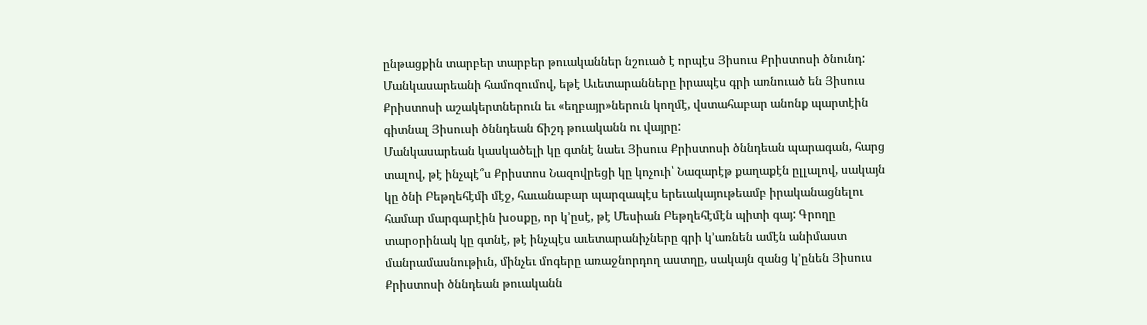ընթացքին տարբեր տարբեր թուականներ նշուած է որպէս Յիսուս Քրիստոսի ծնունդ:
Մանկասարեանի համոզումով, եթէ Աւետարանները իրապէս գրի առնուած են Յիսուս Քրիստոսի աշակերտներուն եւ «եղբայր»ներուն կողմէ, վստահաբար անոնք պարտէին գիտնալ Յիսուսի ծննդեան ճիշդ թուականն ու վայրը:
Մանկասարեան կասկածելի կը գտնէ նաեւ Յիսուս Քրիստոսի ծննդեան պարագան, հարց տալով, թէ ինչպէ՞ս Քրիստոս Նազովրեցի կը կոչուի՝ Նազարէթ քաղաքէն ըլլալով, սակայն կը ծնի Բեթղեհէմի մէջ, հաւանաբար պարզապէս երեւակայութեամբ իրականացնելու համար մարգարէին խօսքը, որ կ՚ըսէ, թէ Մեսիան Բեթղեհէմէն պիտի գայ: Գրողը տարօրինակ կը գտնէ, թէ ինչպէս աւետարանիչները գրի կ՚առնեն ամէն անիմաստ մանրամասնութիւն, մինչեւ մոգերը առաջնորդող աստղը, սակայն զանց կ՚ընեն Յիսուս Քրիստոսի ծննդեան թուականն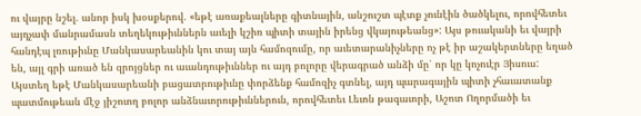ու վայրը նշել. անոր իսկ խօսքերով. «եթէ առաքեալները գիտնային, անշուշտ պէտք չունէին ծածկելու, որովհետեւ այդչափ մանրամասն տեղեկութիւններն աւելի կշիռ պիտի տային իրենց վկայութեանց»: Այս թուականի եւ վայրի հանդէպ լռութիւնը Մանկասարեանին կու տայ այն համոզումը, որ աւետարանիչները ոչ թէ իր աշակերտները եղած են, այլ գրի առած են զրոյցներ ու աւանդութիւններ ու այդ բոլորը վերագրած անձի մը՝ որ կը կոչուէր Յիսուս:
Այստեղ եթէ Մանկասարեանի բացատրութիւնը փորձենք համոզիչ գտնել, այդ պարագային պիտի չհաւատանք պատմութեան մէջ յիշուող բոլոր անձնաւորութիւններուն, որովհետեւ Լեւոն թագաւորի, Աշոտ Ողորմածի եւ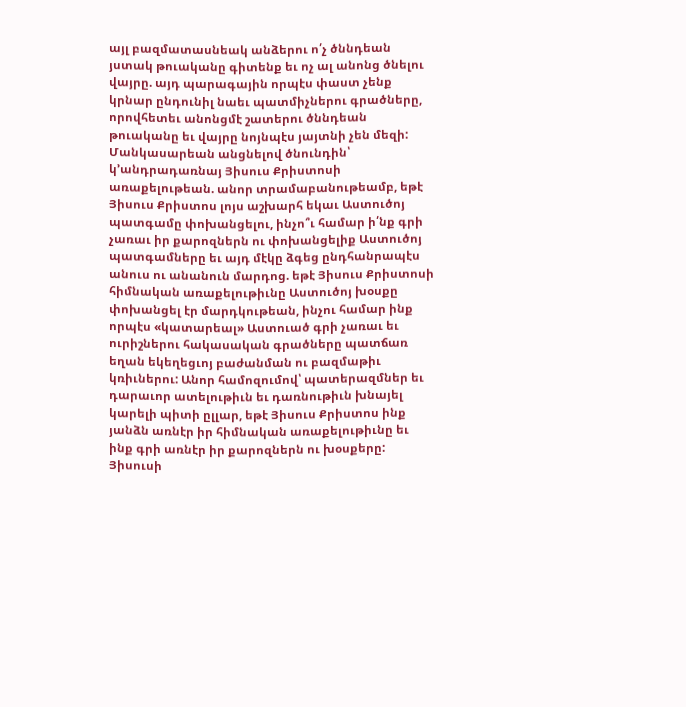այլ բազմատասնեակ անձերու ո՛չ ծննդեան յստակ թուականը գիտենք եւ ոչ ալ անոնց ծնելու վայրը. այդ պարագային որպէս փաստ չենք կրնար ընդունիլ նաեւ պատմիչներու գրածները, որովհետեւ անոնցմէ շատերու ծննդեան թուականը եւ վայրը նոյնպէս յայտնի չեն մեզի:
Մանկասարեան անցնելով ծնունդին՝ կ՚անդրադառնայ Յիսուս Քրիստոսի առաքելութեան. անոր տրամաբանութեամբ, եթէ Յիսուս Քրիստոս լոյս աշխարհ եկաւ Աստուծոյ պատգամը փոխանցելու, ինչո՞ւ համար ի՛նք գրի չառաւ իր քարոզներն ու փոխանցելիք Աստուծոյ պատգամները եւ այդ մէկը ձգեց ընդհանրապէս անուս ու անանուն մարդոց. եթէ Յիսուս Քրիստոսի հիմնական առաքելութիւնը Աստուծոյ խօսքը փոխանցել էր մարդկութեան, ինչու համար ինք որպէս «կատարեալ» Աստուած գրի չառաւ եւ ուրիշներու հակասական գրածները պատճառ եղան եկեղեցւոյ բաժանման ու բազմաթիւ կռիւներու: Անոր համոզումով՝ պատերազմներ եւ դարաւոր ատելութիւն եւ դառնութիւն խնայել կարելի պիտի ըլլար, եթէ Յիսուս Քրիստոս ինք յանձն առնէր իր հիմնական առաքելութիւնը եւ ինք գրի առնէր իր քարոզներն ու խօսքերը:
Յիսուսի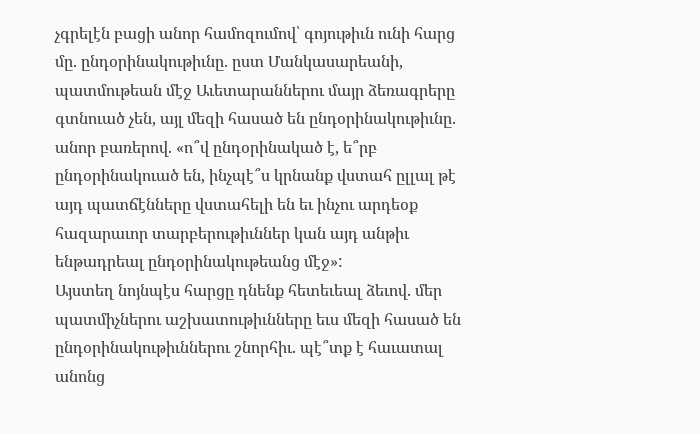չգրելէն բացի անոր համոզումով՝ գոյութիւն ունի հարց մը. ընդօրինակութիւնը. ըստ Մանկասարեանի, պատմութեան մէջ Աւետարաններու մայր ձեռագրերը գտնուած չեն, այլ մեզի հասած են ընդօրինակութիւնը. անոր բառերով. «ո՞վ ընդօրինակած է, ե՞րբ ընդօրինակուած են, ինչպէ՞ս կրնանք վստահ ըլլալ թէ այդ պատճէնները վստահելի են եւ ինչու արդեօք հազարաւոր տարբերութիւններ կան այդ անթիւ ենթադրեալ ընդօրինակութեանց մէջ»:
Այստեղ նոյնպէս հարցը դնենք հետեւեալ ձեւով. մեր պատմիչներու աշխատութիւնները եւս մեզի հասած են ընդօրինակութիւններու շնորհիւ. պէ՞տք է հաւատալ անոնց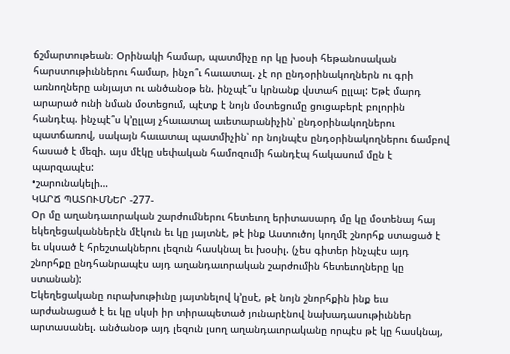ճշմարտութեան։ Օրինակի համար, պատմիչը որ կը խօսի հեթանոսական հարստութիւններու համար, ինչո՞ւ հաւատալ. չէ որ ընդօրինակողներն ու գրի առնողները անյայտ ու անծանօթ են. ինչպէ՞ս կրնանք վստահ ըլլալ: Եթէ մարդ արարած ունի նման մօտեցում, պէտք է նոյն մօտեցումը ցուցաբերէ բոլորին հանդէպ. ինչպէ՞ս կ՚ըլլայ չհաւատալ աւետարանիչին՝ ընդօրինակողներու պատճառով, սակայն հաւատալ պատմիչին՝ որ նոյնպէս ընդօրինակողներու ճամբով հասած է մեզի. այս մէկը սեփական համոզումի հանդէպ հակասում մըն է պարզապէս:
•շարունակելի…
ԿԱՐՃ ՊԱՏՈՒՄՆԵՐ -277-
Օր մը աղանդաւորական շարժումներու հետեւող երիտասարդ մը կը մօտենայ հայ եկեղեցականներէն մէկուն եւ կը յայտնէ, թէ ինք Աստուծոյ կողմէ շնորհք ստացած է եւ սկսած է հրեշտակներու լեզուն հասկնալ եւ խօսիլ. (չես գիտեր ինչպէս այդ շնորհքը ընդհանրապէս այդ աղանդաւորական շարժումին հետեւողները կը ստանան):
Եկեղեցականը ուրախութիւնը յայտնելով կ՚ըսէ, թէ նոյն շնորհքին ինք եւս արժանացած է եւ կը սկսի իր տիրապետած յունարէնով նախադասութիւններ արտասանել. անծանօթ այդ լեզուն լսող աղանդաւորականը որպէս թէ կը հասկնայ,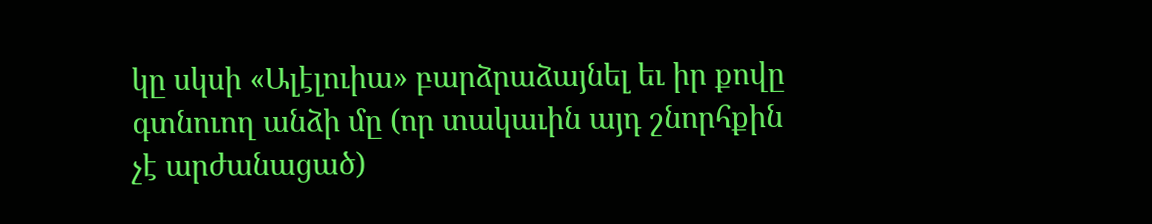կը սկսի «Ալէլուիա» բարձրաձայնել եւ իր քովը գտնուող անձի մը (որ տակաւին այդ շնորհքին չէ արժանացած)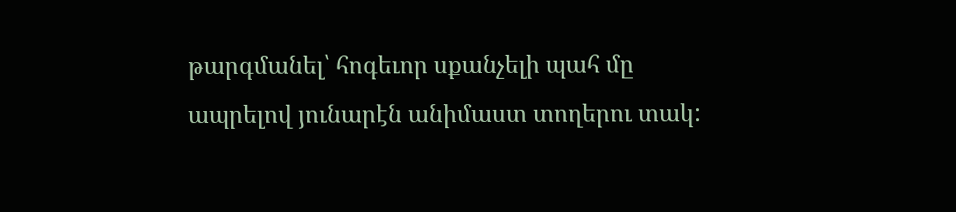թարգմանել՝ հոգեւոր սքանչելի պահ մը ապրելով յունարէն անիմաստ տողերու տակ: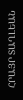ՀՐԱՅՐ ՏԱՂԼԵԱՆ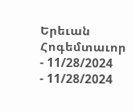Երեւան
Հոգեմտաւոր
- 11/28/2024
- 11/28/2024